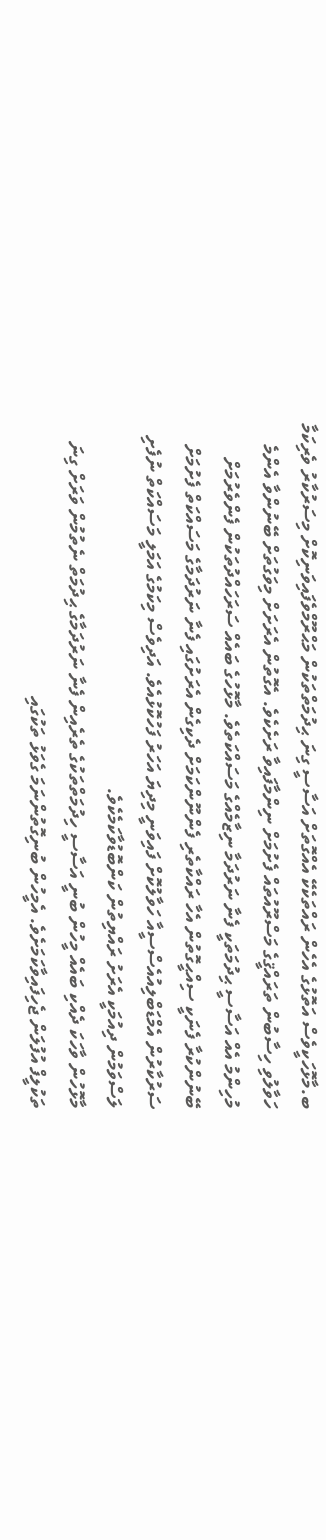ބ.މާޅޮހަކީވެސް އަތޮޅުގެ އެހެން ރައްތަކެކޭ އެއްގޮތަށް އަސާސީ ގިނަ ޙިދުމަތްތަކުން މަޙްރޫމްވެފައިވަނިކޮށް މިސަރުކާރު ވެރިކަމާ ހަވާލުވި ހިސާބުން ތަރައްޤީގެ މަސްރޫއުތައް ފެށުމަށް ނިންމާފައިވާ ރަށެކެވެ. އެގޮތުން އެރަށަށް މިވަގުތަށް ބޭނުންވާ އެންމެ މުހިންމު އެއް އަސާސީ ޙިދުމަތަކީ ފެނާ ނަރުދަމާ ނިޒާމެއްގެ މަސައްކަތެވެ. މާޅޮހުގެ ބައެއް ސަރަހައްދުތަކުން ފެންވެރުމަށް ބޭނުންކުރާ ފެނަކީ ސިއްޙީގޮތުން އެހާ ރައްކާތެރި ފެންނޫންކަމަށް ދެކިގެން އެރަށުގައި ފެނާ ނަރުދަމާގެ މަސައްކަތް ފެށުމަށް ސަރުކާރުން އެމްޑަބްލިއުއެސްސީއާ ހަވާލުކޮށް ފައިވަނީ މިދިޔަ އަހަރު ފަހުކޮޅުއެވެ. އަދިވެސް މިކަމުގެ އަމަލީ މަސައްކަތް ނުފެށި ލަސްވަމުން ދިއުމަކީ އެރަށު ރައްޔިތުން ކަންބޮޑުވާކަމެކެވެ.
މާޅޮހުން ވާހަކަ ދެއްކި ބައެއް މީހުން ބުނީ އަސާސީ ހިދުމަތްތަކުގެ ތެރެއިން ފެނާ ނަރުދަމާގެ ޙިދުމަތް ނެތުމުން ވަރަށް ގިނަ ތަކުލީފް އުފުލަން ޖެހިފައިވާކަމަށެވެ. އެމީހުން ބުނިގޮތުންނަމަ ގެވަޅު ތަކުގައި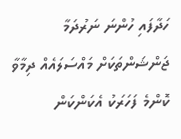ހަދާފައި ހުންނަ ނަރުދަމާ ޖަންޝަންތަކަށް މައްސަލައެއް ދިމާވާ ކޮންމެ ފަހަރަކު އެކަންކަން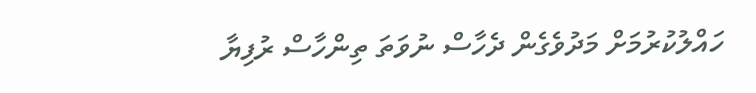ހައްލުކުރުމަށް މަދުވެގެން ދެހާސް ނުވަތަ ތިންހާސް ރުފިޔާ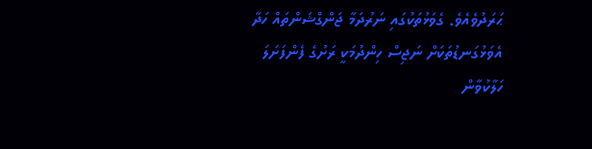ޙަރަދުވެއެވެ. ގެވަޅުތަކުގައި ނަރުދަމާ ޖަންގްޝަންތައް ހަދާ އެވަޅުގަނޑުތަކަށް ނަޖިސް ހިންދުމަކީ ރަށުގެ ފެންފަށަލަ ހަލާކުވާން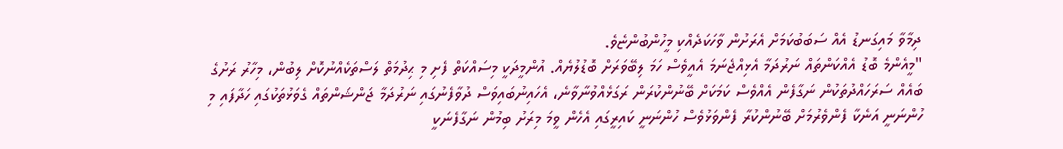ދިމާވާ މައިގަނޑު އެއް ސަބަބުކަމަށް އެރަށުން ވާހަކަދެއްކި މީހުންބުންޏެވެ.
"މީއެންމެ ބޮޑު އެއްކަންތައް ނަރުދަމާ އެޅިއްޖެނަމަ އެއީވެސް ހަމަ ލިބޭވަރަށް ބޮޑުލުޔެއް. އުންމީދަކީ މިސައްކަތް ފެށި މި ޙިދުމަތް ލަސްތަކެއްނުކޮށް ލިބުން، މިހާރު ރަށުގެ ބައެއް ސަރަހައްދުތަކުން ނަގާފެން އެއްވެސް ކަމަކަށް ބޭނުންކުރަން ރަގަޅެއްވުނާވާނެ، އެހައިނުބައިވަސް ދުވާފެނުގައި ނަރުދަމާ ޖަންޝަންތައް ގެވަޅުތަކުގައި ހަދާފައި މި ހުންނަނީ އަނެކާ ފެންވެރުމަށް ބޭނުންކުރާ ފެންވަޅުވެސް ހުންނަނީ ކައިރީގައި އެހެން ވީމަ މިރަށު ބިމުން ނަގާފެނަކީ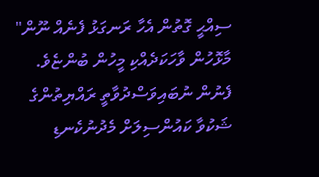ސިއްޙީ ގޮތުން އެހާ ރަނގަޅު ފެނެއް ނޫން" މާޅޮހުން ވާހަކަދެއްކި މީހުން ބުންޏެވެ.
ފެނުން ނުބައިވަސްދުވާތީ ރައްޔިތުންގެ ޝަކުވާ ކައުންސިލަށް މެދުނުކެނޑި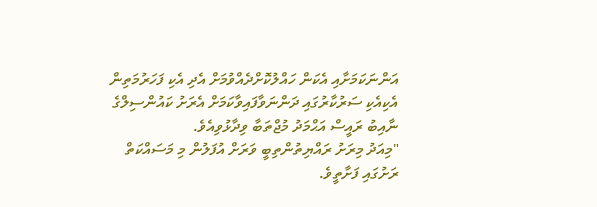އަންނަކަމަށާއި އެކަން ހައްލުކޮށްދެއްވުމަށް އެދި އެކި ފަހަރުމަތިން އެކިއެކި ސަރުކާރުގައި ދަންނަވާފައިވާކަމަށް އެރަށު ކައުންސިލްގެ ނާއިބު ރައީސް އަޙްމަދު މުޖްތަބާ ވިދާޅުވިއެވެ.
"މިއަދު މިރަށު ރައްޔިތުންތިބީ ވަރަށް އުފަލުން މި މަސައްކަތް ރަށުގައި ފަށާތީވެ.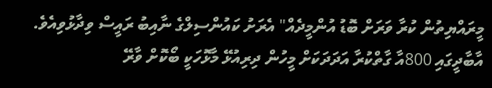މީރައްޔިތުން ކުރާ ވަރަށް ބޮޑު އުންމީދެއް" އެރަށު ކައުންސިލްގެ ނާއިބު ރައީސް ވިދާޅުވިއެވެ.
އާބާދީގައި 800އާ ގާތްކުރާ އަދަދަކަށް މީހުން ދިރިއުޅޭ މާޅޮހަކީ ބޯކޮށް ވާރޭ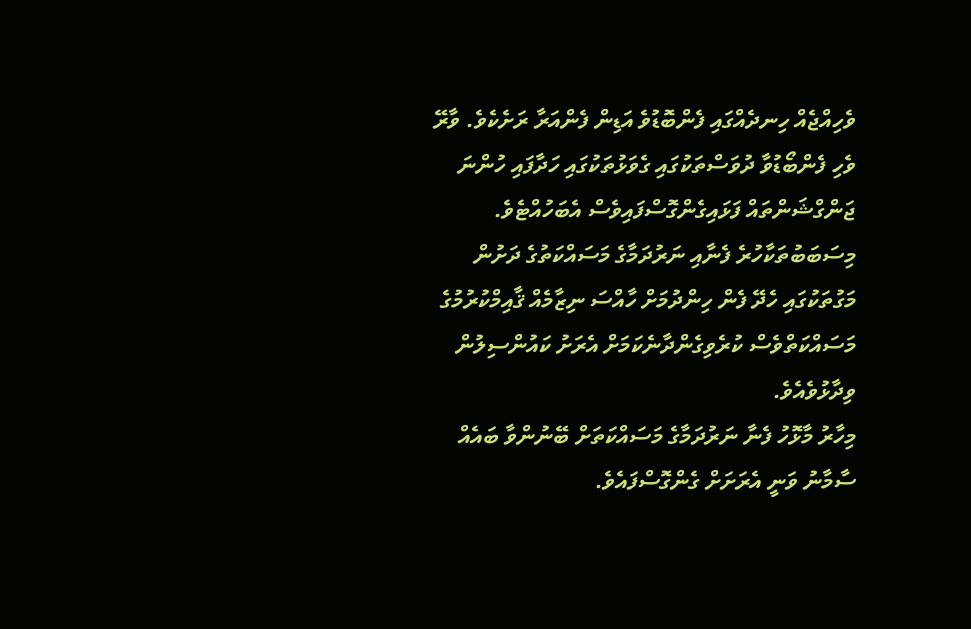ވެހިއްޖެއް ހިނދެއްގައި ފެންބޮޑުވެ އަޑިން ފެންއަރާ ރަށެކެވެ. ވާރޭ ވެހި ފެންބޯޑުވާ ދުވަސްތަކުގައި ގެވަޅުތަކުގައި ހަދާފައި ހުންނަ ޖަންގްޝަންތައް ފަޅައިގެންގޮސްފައިވެސް އެބަހުއްޓެވެ. މިސަބަބުތަކާހުރެ ފެނާއި ނަރުދަމާގެ މަސައްކަތުގެ ދަށުން މަގުތަކުގައި ހެދޭ ފެން ހިންދުމަށް ހާއްސަ ނިޒާމެއް ޤާއިމްކުރުމުގެ މަސައްކަތްވެސް ކުރެވިގެންދާނެކަމަށް އެރަށު ކައުންސިލުން ވިދާޅުވެއެވެ.
މިހާރު މާޅޮހު ފެނާ ނަރުދަމާގެ މަސައްކަތަށް ބޭނުންވާ ބައެއް ސާމާނު ވަނީ އެރަށަށް ގެންގޮސްފައެވެ.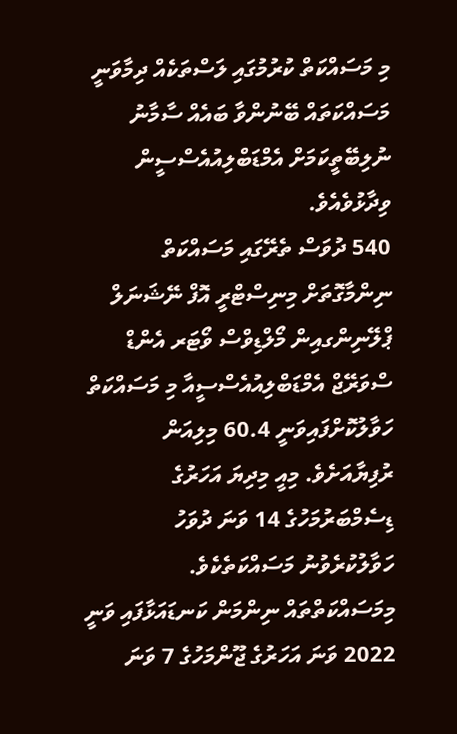މި މަސައްކަތް ކުރުމުގައި ލަސްތަކެއް ދިމާވަނީ މަސައްކަތައް ބޭނުންވާ ބައެއް ސާމާނު ނުލިބޭތީކަމަށް އެމްޑަބްލިއުއެސްސީން ވިދާޅުވެއެވެ.
540 ދުވަސް ތެރޭގައި މަސައްކަތް ނިންމާގޮތަށް މިނިސްޓްރީ އޮފް ނޭޝަނަލް ޕްލޭނިންގއިން މޯލްޑިވްސް ވޯޓަރ އެންޑް ސްވަރޭޖް އެމްޑަބްލިއުއެސްސީއާ މި މަސައްކަތް ހަވާލުކޮށްފައިވަނީ 60.4 މިލިއަން ރުފިޔާއަށެވެ. މިއީ މިދިޔަ އަހަރުގެ ޑިސެމްބަރުމަހުގެ 14 ވަނަ ދުވަހު ހަވާލުކުރެވުނު މަސައްކަތެކެވެ. މިމަސައްކަތްތައް ނިންމަން ކަނޑައަޅާފައި ވަނީ 2022 ވަނަ އަހަރުގެ ޖޫންމަހުގެ 7 ވަނަ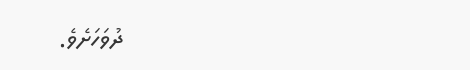ދުވަހަށެވެ.